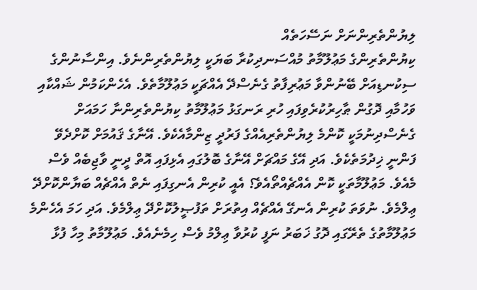ލިޔުންތެރިންނަށް ނަސޭހަތެއް
ކިޔުންތެރިންގެ މަޢުލޫމާތު މުއްސަނދިކުރާ ބަޔަކީ ލިޔުންތެރިންނެވެ. އިންސާނުންގެ ސިކުނޑިއަށް ބޭނުންވާ މަޢުރިފާތު ގެނެސްދޭ އެއްޗަކީ މަޢުލޫމާތެވެ. އެހެންކަމުން ޝައްކާއި ވަހުމާއި ދޮގުން ޠާހިރުކުރެވިފައި ހުރި ރަނގަޅު މަޢުލޫމާތު ކިޔުންތެރިންނާ ހަމައަށް ގެނެސްދިނުމަކީ ކޮންމެ ލިޔުންތެރިއެއްގެ ފަރުދީ ޒިންމާއެކެވެ. އޭނާގެ ޤައުމަށް ކޮށްދެވޭ ފަންނީ ޚިދުމަތެކެވެ. އަދި އޭގެ މައްޗަށް އޭނާގެ ބޮލުގައި އެޅިފައި އޮތް ދީނީ ވާޖިބެއް ވެސް މެއެވެ. މަޢުލޫމާތަކީ ކޮން އެއްޗެއްތޯއެވެ؟ އެއީ ކުރިން އެނގިފައި ނެތް އެއްޗެއް ބަޔާންކޮށްދޭ ޢިލްމެވެ. ނުވަތަ ކުރިން އެނގޭ އެއްޗެއް އިތުރަށް ތަފުޞީލުކޮށްދޭ ޢިލްމެވެ. އަދި ހަމަ އެހެންމެ މަޢުލޫމާތުގެ ތެރޭގައި ދޮގު ޚަބަރު ނަފީ ކުރުވާ ޢިލްމު ވެސް ހިމެނެއެވެ. މަޢުލޫމާތު މިހާ ފުޅާ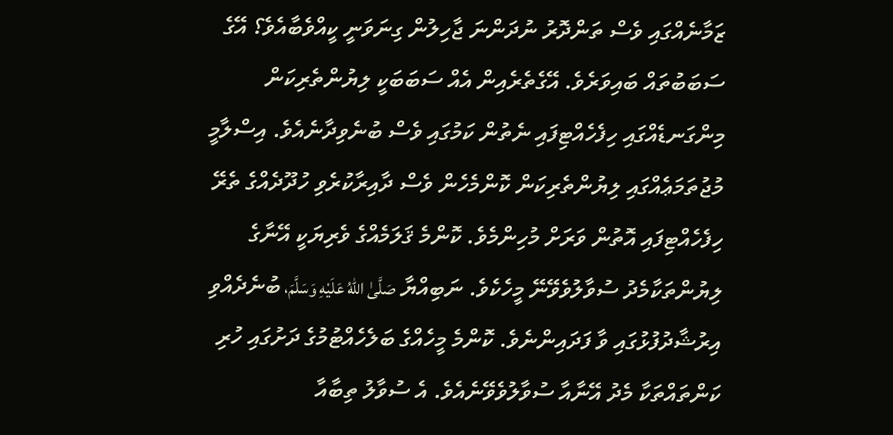ޒަމާނެއްގައި ވެސް ތަންދޮރު ނުދަންނަ ޖާހިލުން ގިނަވަނީ ކީއްވެބާއެވެ؟ އޭގެ ސަބަބުތައް ބައިވަރެވެ. އޭގެތެރެއިން އެއް ސަބަބަކީ ލިޔުންތެރިކަން މިންގަނޑެއްގައި ހިފެހެއްޓިފައި ނެތުން ކަމުގައި ވެސް ބުނެވިދާނެއެވެ. އިސްލާމީ މުޖުތަމަޢެއްގައި ލިޔުންތެރިކަން ކޮންމެހެން ވެސް ދާއިރާކުރެވި ހުދޫދެއްގެ ތެރޭ ހިފެހެއްޓިފައި އޮތުން ވަރަށް މުހިންމެވެ. ކޮންމެ ޤަލަމެއްގެ ވެރިޔަކީ އޭނާގެ ލިޔުންތަކާމެދު ސުވާލުވެވޭނޭ މީހެކެވެ. ނަބިއްޔާ صَلَّىٰ اللهُ عَلَيْهِ وَسَلَّمَ، ބުނެދެއްވި އިރުޝާދުފުޅުގައި ވާ ފަދައިންނެވެ. ކޮންމެ މީހެއްގެ ބަލެހެއްޓުމުގެ ދަށުގައި ހުރި ކަންތައްތަކާ މެދު އޭނާއާ ސުވާލުވެވޭނެއެވެ. އެ ސުވާލު ތިބާއާ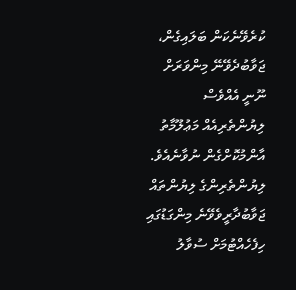ކުރެވޭނެކަން ބަލައިގެން، ޖަވާބުދެވޭނޭ މިންވަރަށް ނޫނީ އެއްވެސް ލިޔުންތެރިއެއް މަޢުލޫމާތު އާންމުކޮށްގެން ނުވާނެއެވެ. ލިޔުންތެރިންގެ ލިޔުންތައް ޖަވާބުދާރީވެވޭނެ މިންގަޑުގައި ހިފެހެއްޓުމަށް ސުވާލު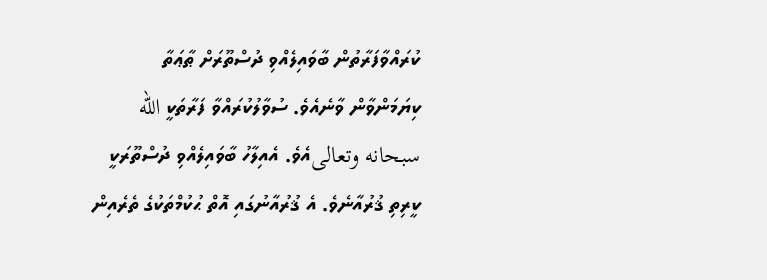ކުރައްވާފަރާތުން ބާވައިލެއްވި ދުސްތޫރަށް ޠާޢަތާ ކިޔަމަންވާން ވާނެއެވެ. ސުވާލުކުރައްވާ ފަރާތަކީ الله سبحانه وتعالىއެވެ. އެއިލާހު ބާވައިލެއްވި ދުސްތޫރަކީ ކީރިތި ޤުރުއާނެވެ. އެ ޤުރުއާނުގައި އޮތް ޙުކުމްތަކުގެ ތެރެއިން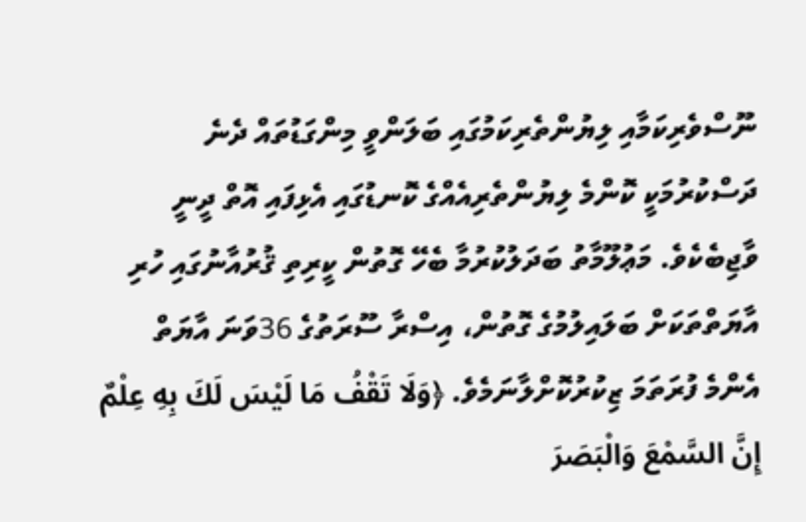ނޫސްވެރިކަމާއި ލިޔުންތެރިކަމުގައި ބަލަންވީ މިންގަޑުތައް ދެނެ ދަސްކުރުމަކީ ކޮންމެ ލިޔުންތެރިއެއްގެ ކޮނޑުގައި އެޅިފައި އޮތް ދީނީ ވާޖިބެކެވެ. މަޢުލޫމާތު ބަދަލުކުރުމާ ބެހޭ ގޮތުން ކީރިތި ޤުރުއާނުގައި ހުރި އާޔަތްތަކަށް ބަލައިލުމުގެ ގޮތުން، އިސްރާ ސޫރަތުގެ 36ވަނަ އާޔަތް އެންމެ ފުރަތަމަ ޒިކުރުކޮށްލާނަމެވެ. ﴿وَلَا تَقْفُ مَا لَيْسَ لَكَ بِهِ عِلْمٌ إِنَّ السَّمْعَ وَالْبَصَرَ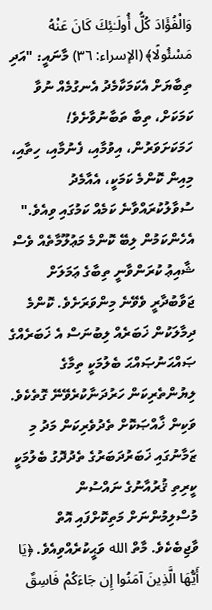وَالْفُؤَادَ كُلُّ أُولَـٰئِكَ كَانَ عَنْهُ مَسْئُولًا﴾ (الإسراء: ٣٦) މާނައީ: "އަދި ތިބާޔަށް އެކަމަކާމެދު އެނގުމެއް ނުވާ ކަމަކަށް، ތިބާ ތަބާނުވާށެވެ! ހަމަކަށަވަރުން، އިވުމާއި، ފެނުމާއި، ހިތާއި، މިއިން ކޮންމެ ކަމަކީ، އެއާމެދު ސުވާލުކުރައްވާނެ ކަމެއް ކަމުގައި ވިއެވެ." އެހެންކަމުން ލިބޭ ކޮންމެ މަޢުލޫމާތެއް ވެސް ޝާއިޢު ކުރަންވާނީ ތިބާގެ ޢަމަލަށް ޖަވާބުދާރީ ވެވޭނެ މިންވަރަށެވެ. ކޮންމެ ދިމާލަކުން ޚަބަރެއް ލިބުނަސް އެ ޚަބަރެއްގެ ޞައްޙަނުޞައްޙަ ބެލުމަކީ ތިމާގެ ލިޔުންތެރިކަން ހަރުދަނާކުރެވޭނޭ ގޮތެކެވެ. ވަކިން ޚާއްޞަކޮށް ތެދުވެރިކަން މަދު މި ޒަމާނުގައި ޚަބަރުދަބަރުގެ ތެދުދޮގު ބެލުމަކީ ކީރިތި ޤުރުއާނުގެ ނައްސުން މުސްލިމުންނަށް މަތިކޮށްފައި އޮތް ވާޖިބެކެވެ. މާތް الله ވަޙީކުރެއްވިއެވެ. ﴿يَا أَيُّهَا الَّذِينَ آمَنُوا إِن جَاءَكُمْ فَاسِقٌ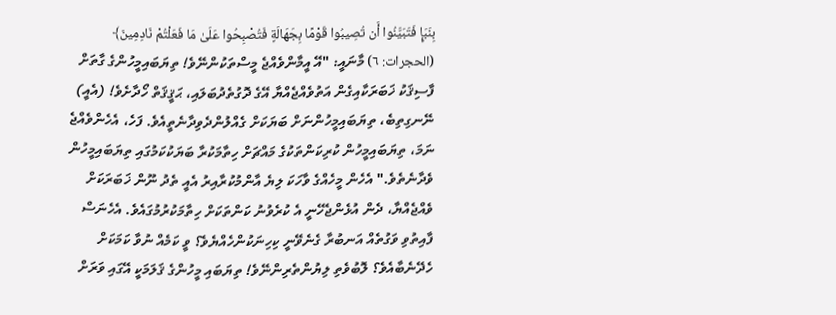بِنَبَإٍ فَتَبَيَّنُوا أَن تُصِيبُوا قَوْمًا بِجَهَالَةٍ فَتُصْبِحُوا عَلَىٰ مَا فَعَلْتُمْ نَادِمِينَ﴾ (الحجرات: ٦) މާނައީ: "އޭ އީމާންވެއްޖެ މީސްތަކުންނޭވެ! ތިޔަބައިމީހުންގެ ގާތަށް ފާސިޤަކު ޚަބަރަކާއިގެން އަތުވެއްޖެއްޔާ އޭގެ ދޮގުތެދުބަލައި، ޙަޤީޤަތް ހޯދާށެވެ! (އެއީ) ނޭނގިތިބެ، ތިޔަބައިމީހުންނަށް ބަޔަކަށް ގެއްލުންދެވިދާނެތީއެވެ. ފަހެ، އެހެންވެއްޖެ ނަމަ، ތިޔަބައިމީހުން ކުރިކަންތަކުގެ މައްޗަށް ހިތާމަކުރާ ބަޔަކުކަމުގައި ތިޔަބައިމީހުން ވެދާނެތެވެ." އެހެން މީހެއްގެ ވާހަކަ ލިޔެ އާންމުކުރާއިރު އެއީ ތެދު ނޫން ޚަބަރަކަށް ވެއްޖެއްޔާ، ދެން އުޅެންޖެހޭނީ އެ ކުރެވުނު ކަންތަކަށް ހިތާމަކުރުމުގައެވެ. އެހެނަސް ފާއިތުވި ވަގުތެއް އަނބުރާ ގެނެވޭނީ ކިހިނަކުންހެއްޔެވެ؟ ވީ ކަމެއް ނުވާ ކަމަކަށް ހެދޭނެބާއެވެ؟ ލޮބުވެތި ލިޔުންތެރިންނޭވެ! ތިޔަބައި މީހުންގެ ޤަލަމަކީ އޭގައި ވަރަށް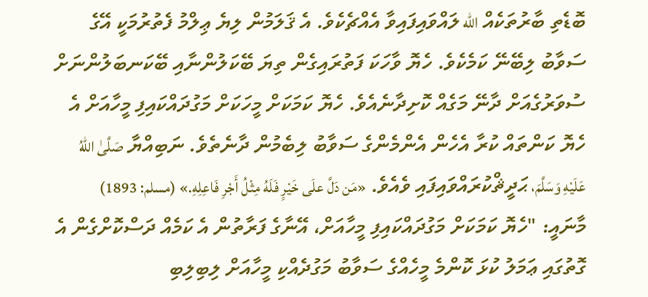ބޮޑެތި ބާރުތަކެއް الله ލައްވައިފައިވާ އެއްޗެކެވެ. އެ ޤަލަމުން ލިޔެ ޢިލްމު ފެތުރުމަކީ އޭގެ ސަވާބު ލިބޭނޭ ކަމެކެވެ. ހެޔޮ ވާހަކަ ފަތުރައިގެން ތިޔަ ބޭކަލުންނާއި ބޭކަނބަލުންނަށް ސުވަރުގެއަށް ދާނޭ މަގެއް ކޮށިދާނެއެވެ. ހެޔޮ ކަމަކަށް މީހަކަށް މަގުދައްކައިފި މީހާއަށް އެ ހެޔޮ ކަންތައް ކުރާ އެހެން އެންމެންގެ ސަވާބު ލިބެމުން ދާނެތެވެ. ނަބިއްޔާ صَلَّىٰ اللهُ عَلَيْهِ وَسَلَّمَ، ޙަދީޘްކުރައްވައިފައި ވެއެވެ. «مَن دَلَّ علَى خَيْرٍ فَلَهُ مِثْلُ أَجْرِ فَاعِلِهِ.» (مسلم: 1893) މާނައީ: "ހެޔޮ ކަމަކަށް މަގުދައްކައިފި މީހާއަށް، އޭނާގެ ފަރާތުން އެ ކަމެއް ދަސްކޮށްގެން އެ ގޮތުގައި ޢަމަލު ކުޅަ ކޮންމެ މީހެއްގެ ސަވާބު މަގުދެއްކި މީހާއަށް ލިބިލިބި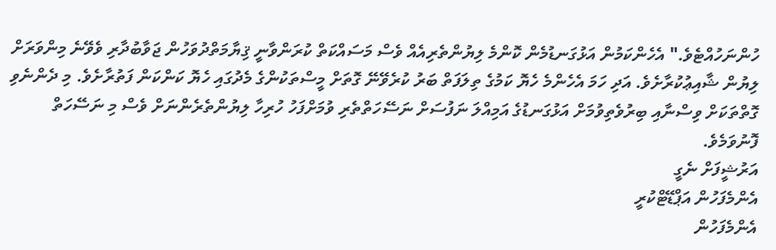ހުންނަހުއްޓެވެ." އެހެންކަމުން އަޅުގަނޑުމެން ކޮންމެ ލިޔުންތެރިއެއް ވެސް މަސައްކަތް ކުރަންވާނީ ޤިޔާމަތްދުވަހުން ޖަވާބުދާރި ވެވޭނެ މިންވަރަށް ލިޔުން ޝާއިޢުކުރާށެވެ. އަދި ހަމަ އެހެންމެ ހެޔޮ ކަމުގެ ތިލަފަތް ބަރު ކުރެވޭނޭ ގޮތަށް މީސްތަކުންގެ މެދުގައި ހެޔޮ ކަންކަން ފަތުރާށެވެ. މި ދެންނެވި ގޮތްތަކަށް ވިސްނާއި ބިރުވެތިވުމަށް އަޅުގަނޑުގެ އަމިއްލަ ނަފުސަށް ނަސޭހަތްތެރި ވުމަށްފަހު ހުރިހާ ލިޔުންތެރެންނަށް ވެސް މި ނަސޭހަތް ފޮނުވަމެވެ.
އަރުޝީފަށް ނެގީ
އެންމެފަހުން އަޕްޑޭޓްކުރީ
އެންމެފަހުން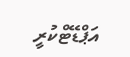އަޕްޑޭޓްކުރީ